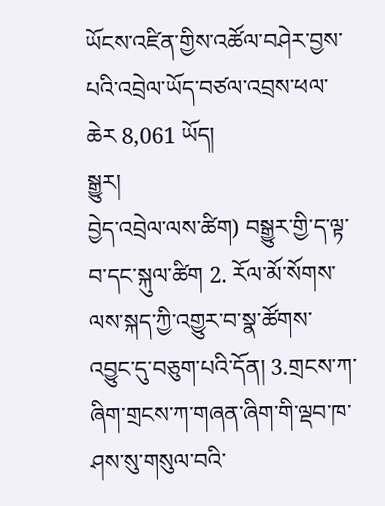ཡོངས་འཛིན་གྱིས་འཚོལ་བཤེར་བྱས་པའི་འབྲེལ་ཡོད་བཙལ་འབྲས་ཕལ་ཆེར 8,061 ཡོད།
སྒྱུར།
བྱེད་འབྲེལ་ལས་ཚིག) བསྒྱུར་གྱི་ད་ལྟ་བ་དང་སྐུལ་ཚིག 2. རོལ་མོ་སོགས་ལས་སྐད་ཀྱི་འགྱུར་བ་སྣ་ཚོགས་འབྱུང་དུ་བཅུག་པའི་དོན། 3.གྲངས་ཀ་ཞིག་གྲངས་ཀ་གཞན་ཞིག་གི་ལྡབ་ཁ་ཤས་སུ་གསུལ་བའི་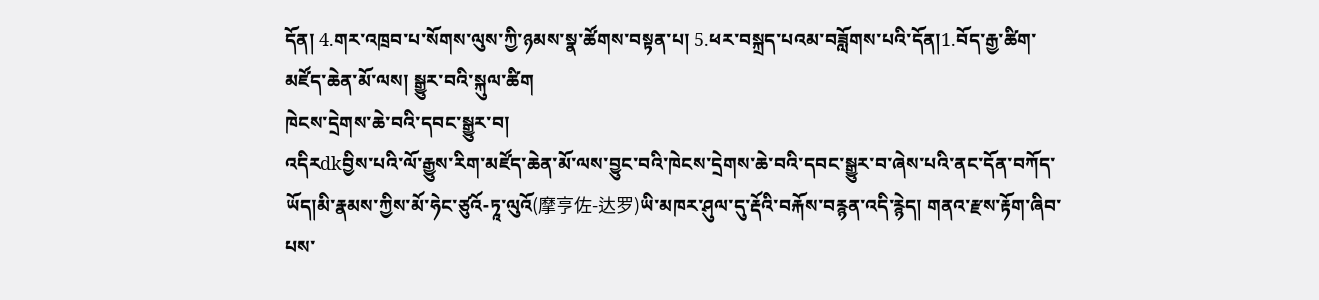དོན། 4.གར་འཁྲབ་པ་སོགས་ལུས་ཀྱི་ཉམས་སྣ་ཚོགས་བསྟན་པ། 5.ཕར་བསྐྲད་པའམ་བཟློགས་པའི་དོན།1.བོད་རྒྱ་ཚིག་མཛོད་ཆེན་མོ་ལས། སྒྱུར་བའི་སྐུལ་ཚིག
ཁེངས་དྲེགས་ཆེ་བའི་དབང་སྒྱུར་བ།
འདིརdkབྱིས་པའི་ལོ་རྒྱུས་རིག་མཛོད་ཆེན་མོ་ལས་བྱུང་བའི་ཁེངས་དྲེགས་ཆེ་བའི་དབང་སྒྱུར་བ་ཞེས་པའི་ནང་དོན་བཀོད་ཡོད།མི་རྣམས་ཀྱིས་མོ་ཧེང་ཙུའོ-ཏཱ་ལུའོ(摩亨佐-达罗)ཡི་མཁར་ཤུལ་དུ་རྡོའི་བརྐོས་བརྙན་འདི་རྙེད། གནའ་རྫས་རྟོག་ཞིབ་པས་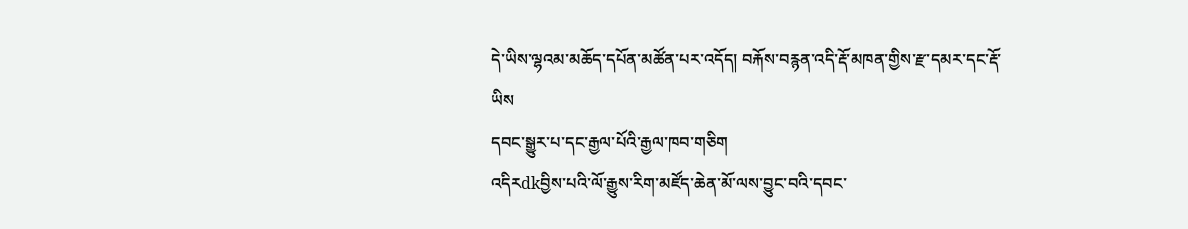དེ་ཡིས་ལྷའམ་མཆོད་དཔོན་མཚོན་པར་འདོད། བརྐོས་བརྙན་འདི་རྡོ་མཁན་གྱིས་རྫ་དམར་དང་རྡོ་ཡིས
དབང་སྒྱུར་པ་དང་རྒྱལ་པོའི་རྒྱལ་ཁབ་གཅིག
འདིརdkབྱིས་པའི་ལོ་རྒྱུས་རིག་མཛོད་ཆེན་མོ་ལས་བྱུང་བའི་དབང་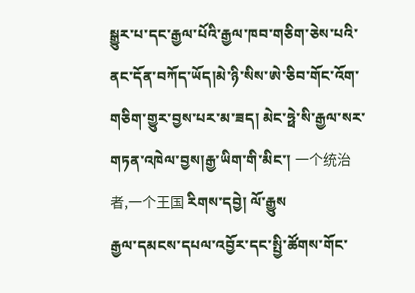སྒྱུར་པ་དང་རྒྱལ་པོའི་རྒྱལ་ཁབ་གཅིག་ཅེས་པའི་ནང་དོན་བཀོད་ཡོད།མེ་ཉི་སིས་ཨེ་ཅིབ་གོང་འོག་གཅིག་གྱུར་བྱས་པར་མ་ཟད། མེང་ཧྥེ་སི་རྒྱལ་སར་གཏན་འཁེལ་བྱས།རྒྱ་ཡིག་གི་མིང་། 一个统治者,一个王国 རིགས་དབྱེ། ལོ་རྒྱུས
རྒྱལ་དམངས་དཔལ་འབྱོར་དང་སྤྱི་ཚོགས་གོང་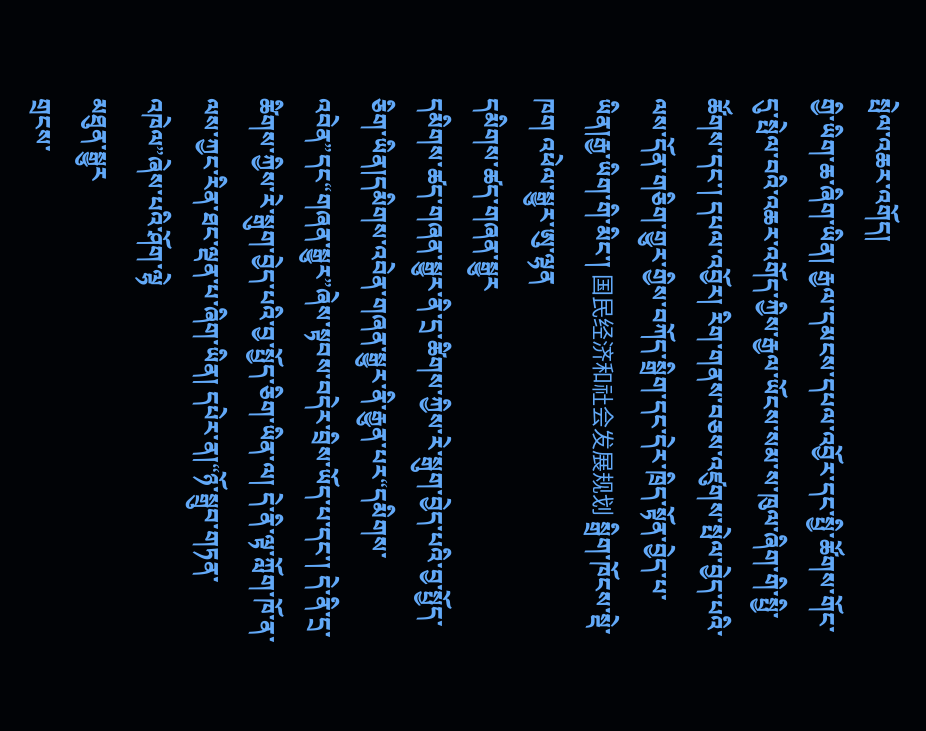སྤེལ་འཆར་འགོད།
གྱི་ཡིག་ཆ་ཞིག་ཡིན། རྒྱལ་དམངས་དཔལ་འབྱོར་དང་སྤྱི་ཚོགས་གོང་དུ་སྤེལ་བའི་འཆར་འགོད་ཀྱིས་རྒྱལ་ཡོངས་སམ་ས་ཁུལ་ཞིག་གི་སྤྱི་ཚོགས་དང་། དཔལ་འབྱོར། རིག་གནས་བཅས་འཛུགས་སྤེལ་བྱེད་པའི་ལས་དོན་གཅིག་གྱུར་གྱིས་བཀོད་སྒྲིག་དང་དེར་ཁྲིད་སྟོན་བྱེད་པ་ཡིན།རྒྱ་ཡིག་གི་མིང་། 国民经济和社会发展规划 སྒྲིག་ཁོངས་སྡེ་ཁག འཕེལ་སྒྱུར་ཨུ་ལྷན
དམིགས་ཚད་གཞན་སྒྱུར
དམིགས་ཚད་གཞན་སྒྱུར་ནི་དྲ་ཚིགས་ཀྱིས་རེ་སྒུག་བྱེད་པའི་བྱ་སྤྱོད་ཅིག་ཡིན།དམིགས་འབེན་གཞན་སྒྱུར་ནི་རྒྱུན་པར“དམིགས་འབེན”དང“གཞན་སྒྱུར”ཞེས་སྟབས་བདེར་བྲིས་ཡོད་པ་དང་། དེ་ནི་དྲ་ཚིགས་ཀྱིས་རེ་སྒུག་བྱེད་པའི་བྱ་སྤྱོད་ཅིག་ཡིན་ལ། དེ་ནི་ལྟ་ཀློག་ཁོ་ན་ལས་ཀྱང་རིན་ཐང་ལྡན་པ་ཞིག་ཡིན། དཔེར་ན།“ཉོ་སྒྲུབ་གཏན་འཁེལ”ཞེས་པའི་ཤོག་ལྷེ
མཐུན་སྒྱུར
གྲངས་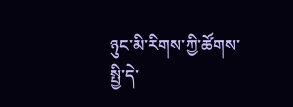ཉུང་མི་རིགས་ཀྱི་ཚོགས་སྤྱི་དེ་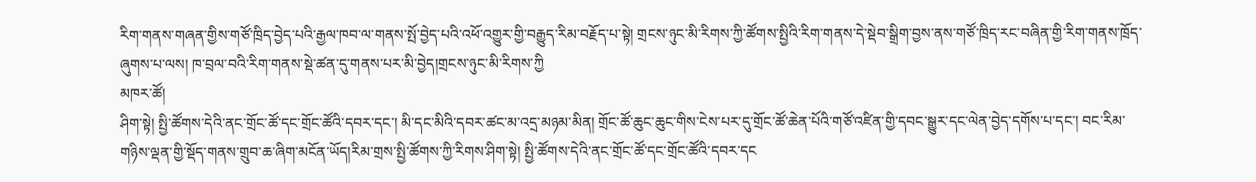རིག་གནས་གཞན་གྱིས་གཙོ་ཁྲིད་བྱེད་པའི་རྒྱལ་ཁབ་ལ་གནས་སྤོ་བྱེད་པའི་འཕོ་འགྱུར་གྱི་བརྒྱུད་རིམ་བརྗོད་པ་སྟེ། གྲངས་ཉུང་མི་རིགས་ཀྱི་ཚོགས་སྤྱིའི་རིག་གནས་དེ་སྡེབ་སྒྲིག་བྱས་ནས་གཙོ་ཁྲིད་རང་བཞིན་གྱི་རིག་གནས་ཁྲོད་ཞུགས་པ་ལས། ཁ་བྲལ་བའི་རིག་གནས་སྡེ་ཚན་དུ་གནས་པར་མི་བྱེད།གྲངས་ཉུང་མི་རིགས་ཀྱི
མཁར་ཚོ།
ཤིག་སྟེ། སྤྱི་ཚོགས་དེའི་ནང་གྲོང་ཚོ་དང་གྲོང་ཚོའི་དབར་དང་། མི་དང་མིའི་དབར་ཚང་མ་འདྲ་མཉམ་མིན། གྲོང་ཚོ་ཆུང་ཆུང་གིས་ངེས་པར་དུ་གྲོང་ཚོ་ཆེན་པོའི་གཙོ་འཛིན་གྱི་དབང་སྒྱུར་དང་ལེན་བྱེད་དགོས་པ་དང་། བང་རིམ་གཉིས་ལྡན་གྱི་སྡོད་གནས་གྲུབ་ཆ་ཞིག་མངོན་ཡོད།རིམ་གྲས་སྤྱི་ཚོགས་ཀྱི་རིགས་ཤིག་སྟེ། སྤྱི་ཚོགས་དེའི་ནང་གྲོང་ཚོ་དང་གྲོང་ཚོའི་དབར་དང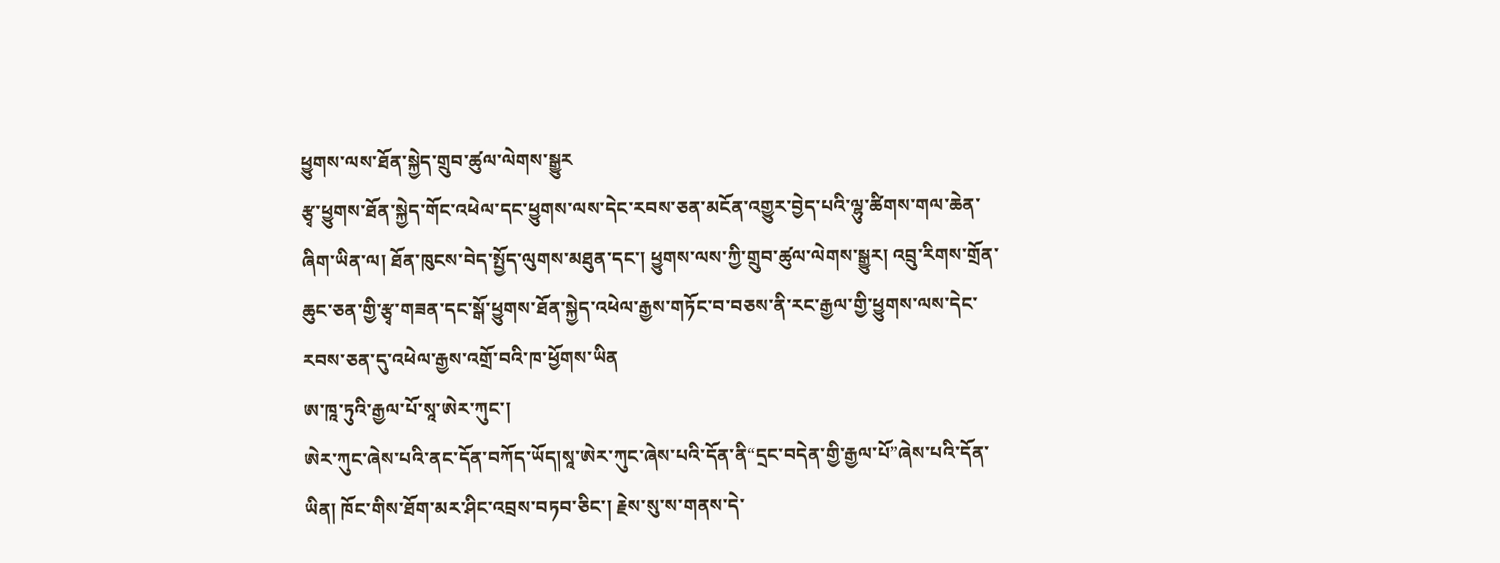ཕྱུགས་ལས་ཐོན་སྐྱེད་གྲུབ་ཚུལ་ལེགས་སྒྱུར
རྩྭ་ཕྱུགས་ཐོན་སྐྱེད་གོང་འཕེལ་དང་ཕྱུགས་ལས་དེང་རབས་ཅན་མངོན་འགྱུར་བྱེད་པའི་ལྷུ་ཚིགས་གལ་ཆེན་ཞིག་ཡིན་ལ། ཐོན་ཁུངས་བེད་སྤྱོད་ལུགས་མཐུན་དང་། ཕྱུགས་ལས་ཀྱི་གྲུབ་ཚུལ་ལེགས་སྒྱུར། འབྲུ་རིགས་གྲོན་ཆུང་ཅན་གྱི་རྩྭ་གཟན་དང་སྒོ་ཕྱུགས་ཐོན་སྐྱེད་འཕེལ་རྒྱས་གཏོང་བ་བཅས་ནི་རང་རྒྱལ་གྱི་ཕྱུགས་ལས་དེང་རབས་ཅན་དུ་འཕེལ་རྒྱས་འགྲོ་བའི་ཁ་ཕྱོགས་ཡིན
ཨ་ཁཱ་ཏུའི་རྒྱལ་པོ་སཱ་ཨེར་ཀུང་།
ཨེར་ཀུང་ཞེས་པའི་ནང་དོན་བཀོད་ཡོད།སཱ་ཨེར་ཀུང་ཞེས་པའི་དོན་ནི“དྲང་བདེན་གྱི་རྒྱལ་པོ”ཞེས་པའི་དོན་ཡིན། ཁོང་གིས་ཐོག་མར་ཤིང་འབྲས་བཏབ་ཅིང་། རྗེས་སུ་ས་གནས་དེ་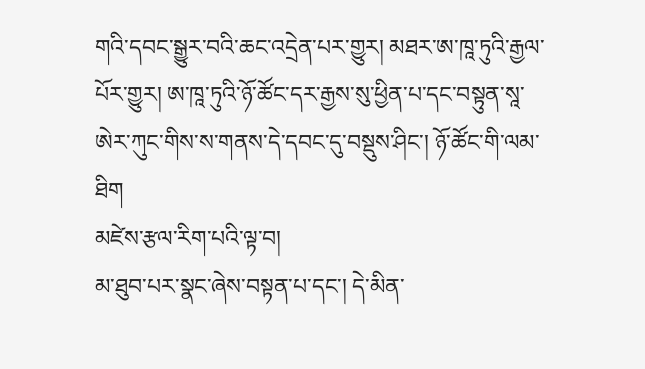གའི་དབང་སྒྱུར་བའི་ཆང་འདྲེན་པར་གྱུར། མཐར་ཨ་ཁཱ་ཏུའི་རྒྱལ་པོར་གྱུར། ཨ་ཁཱ་ཏུའི་ཉོ་ཚོང་དར་རྒྱས་སུ་ཕྱིན་པ་དང་བསྟུན་སཱ་ཨེར་ཀུང་གིས་ས་གནས་དེ་དབང་དུ་བསྡུས་ཤིང་། ཉོ་ཚོང་གི་ལམ་ཐིག
མཛེས་རྩལ་རིག་པའི་ལྟ་བ།
མ་ཐུབ་པར་སྣང་ཞེས་བསྟན་པ་དང་། དེ་མིན་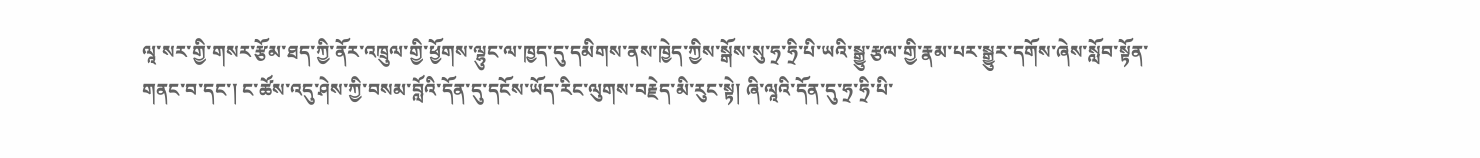ལཱ་སར་གྱི་གསར་རྩོམ་ཐད་ཀྱི་ནོར་འཁྲུལ་གྱི་ཕྱོགས་ལྷུང་ལ་ཁྱད་དུ་དམིགས་ནས་ཁྱེད་ཀྱིས་སྒོས་སུ་ཧྲ་ཧྲི་པི་ཡའི་སྒྱུ་རྩལ་གྱི་རྣམ་པར་སྒྱུར་དགོས་ཞེས་སློབ་སྟོན་གནང་བ་དང་། ང་ཚོས་འདུ་ཤེས་ཀྱི་བསམ་བློའི་དོན་དུ་དངོས་ཡོད་རིང་ལུགས་བརྗེད་མི་རུང་སྟེ། ཞི་ལཱའི་དོན་དུ་ཧྲ་ཧྲི་པི་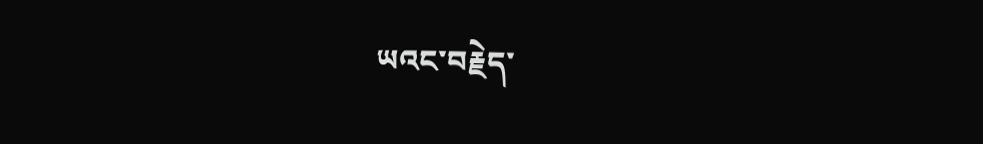ཡའང་བརྗེད་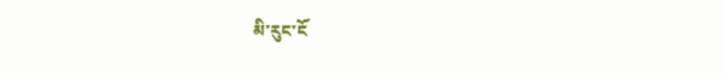མི་རུང་ངོ